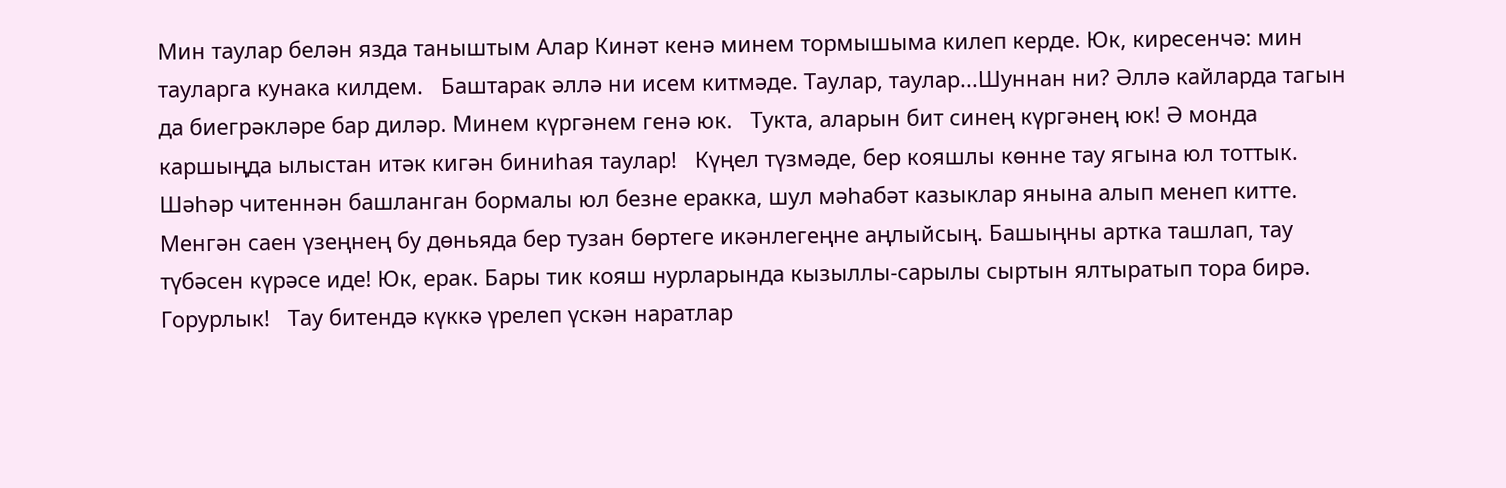Мин таулар белән язда таныштым Алар Кинәт кенә минем тормышыма килеп керде. Юк, киресенчә: мин тауларга кунака килдем.   Баштарак әллә ни исем китмәде. Таулар, таулар...Шуннан ни? Әллә кайларда тагын да биегрәкләре бар диләр. Минем күргәнем генә юк.   Тукта, аларын бит синең күргәнең юк! Ә монда каршыңда ылыстан итәк кигән биниһая таулар!   Күңел түзмәде, бер кояшлы көнне тау ягына юл тоттык. Шәһәр читеннән башланган бормалы юл безне еракка, шул мәһабәт казыклар янына алып менеп китте. Менгән саен үзеңнең бу дөньяда бер тузан бөртеге икәнлегеңне аңлыйсың. Башыңны артка ташлап, тау түбәсен күрәсе иде! Юк, ерак. Бары тик кояш нурларында кызыллы-сарылы сыртын ялтыратып тора бирә. Горурлык!   Тау битендә күккә үрелеп үскән наратлар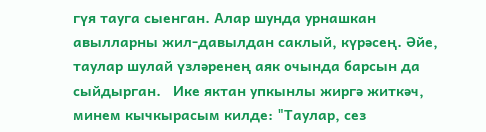гүя тауга сыенган. Алар шунда урнашкан авылларны жил-давылдан саклый, күрәсең. Әйе, таулар шулай үзләренең аяк очында барсын да сыйдырган.   Ике яктан упкынлы жиргә житкәч, минем кычкырасым килде: "Таулар, сез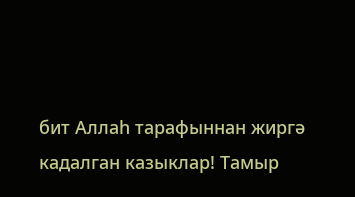бит Аллаһ тарафыннан жиргә кадалган казыклар! Тамыр